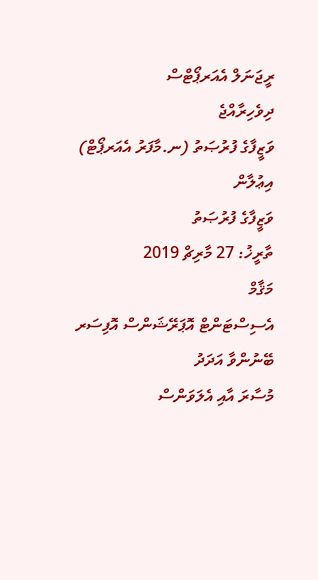ރީޖަނަލް އެއަރޕޯޓްސް
ދިވެހިރާއްޖެ
ވަޒީފާގެ ފުރުޞަތު (ނ.މާފަރު އެއަރޕޯޓް)
އިޢުލާން
ވަޒީފާގެ ފުރުޞަތު
ތާރީޚު: 27 މާރިޗް 2019
މަޤާމް
އެސިސްޓަންޓް އޮޕަރޭޝަންސް އޮފިސަރ
ބޭނުންވާ އަދަދު
މުސާރަ އާއި އެލަވަންސް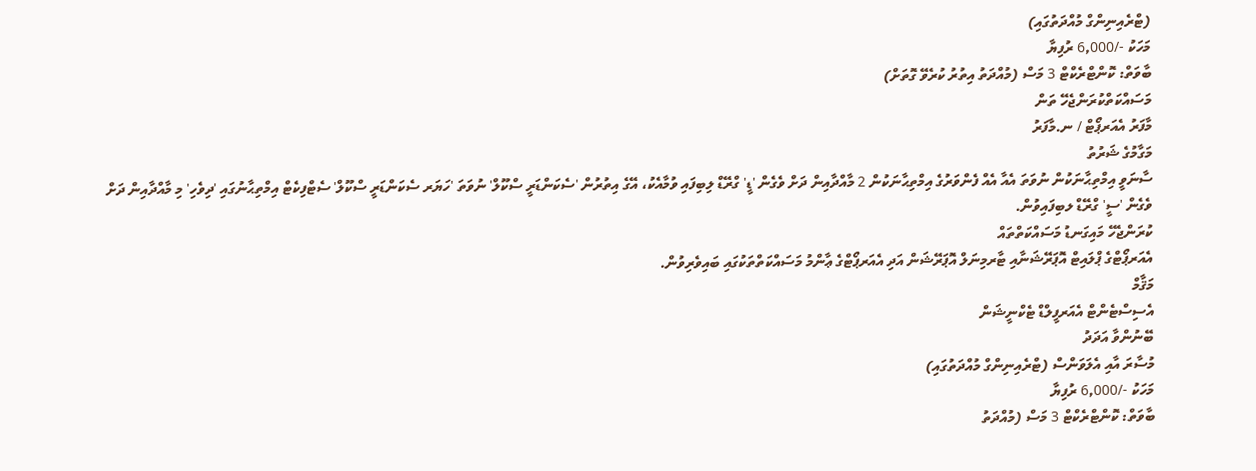(ޓްރެއިނިންގް މުއްދަތުގައި)
މަހަކު -/6,000 ރުފިޔާ
ބާވަތް: ކޮންޓްރެކްޓް 3 މަސް (މުއްދަތު އިތުރު ކުރެވޭ ގޮތަށް)
މަސައްކަތްކުރަންޖެހޭ ތަން
މާފަރު އެއަރޕޯޓް / ނ.މާފަރު
މަގާމުގެ ޝަރުތު
ސާނަވީ އިމްތިޙާނަކުން ނުވަތަ އެއާ އެއް ފެންވަރުގެ އިމްތިޙާނަކުން 2 މާއްދާއިން ދަށް ވެގެން 'ޑީ' ގްރޭޑް ލިބިފައި ވުމާއެކު، އޭގެ އިތުރުން 'ސެކަންޑަރީ ސްކޫލް' ނުވަތަ 'ހަޔަރ ސެކަންޑަރީ ސްކޫލް' ސެޓްފިކެޓް އިމްތިޙާނުގައި 'ދިވެހި' މި މާއްދާއިން ދަށް ވެގެން 'ސީ' ގްރޭޑް ލބިފައިވުން.
ކުރަންޖެހޭ މައިގަނޑު މަސައްކަތްތައް
އެއަރޕޯޓްގެ ޕްލައިޓް އޮޕަރޭޝަނާއި ޓާރމިނަލް އޮޕަރޭޝަން އަދި އެއަރޕޯޓްގެ ޢާންމު މަސައްކަތްތަކުގައި ބައިވެރިވުން.
މަޤާމް
އެސިސްޓެންޓް އެއަރފީލްޑް ޓެކްނީޝަން
ބޭނުންވާ އަދަދު
މުސާރަ އާއި އެލަވަންސް (ޓްރެއިނިންގް މުއްދަތުގައި)
މަހަކު -/6,000 ރުފިޔާ
ބާވަތް: ކޮންޓްރެކްޓް 3 މަސް (މުއްދަތު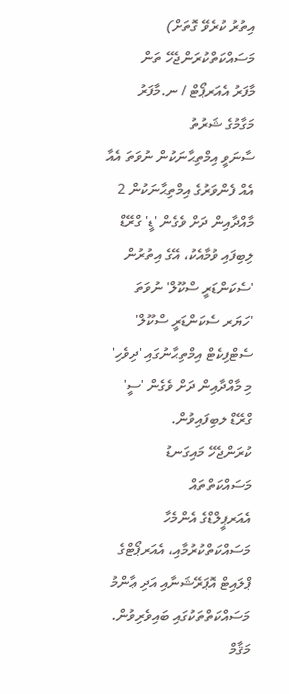އިތުރު ކުރެވޭ ގޮތަށް)
މަސައްކަތްކުރަންޖެހޭ ތަން
މާފަރު އެއަރޕޯޓް / ނ.މާފަރު
މަގާމުގެ ޝަރުތު
ސާނަވީ އިމްތިޙާނަކުން ނުވަތަ އެއާ އެއް ފެންވަރުގެ އިމްތިޙާނަކުން 2 މާއްދާއިން ދަށް ވެގެން 'ޑީ' ގްރޭޑް ލިބިފައި ވުމާއެކު، އޭގެ އިތުރުން 'ސެކަންޑަރީ ސްކޫލް' ނުވަތަ 'ހަޔަރ ސެކަންޑަރީ ސްކޫލް' ސެޓްފިކެޓް އިމްތިޙާނުގައި 'ދިވެހި' މި މާއްދާއިން ދަށް ވެގެން 'ސީ' ގްރޭޑް ލބިފައިވުން.
ކުރަންޖެހޭ މައިގަނޑު މަސައްކަތްތައް
އެއަރޕީލްޑްގެ އެންމެހާ މަސައްކަތްކުރުމާއި، އެއަރޕޯޓްގެ ޕްލައިޓް އޮޕަރޭޝަނާއި އަދި ޢާންމު މަސައްކަތްތަކުގައި ބައިވެރިވުން.
މަޤާމް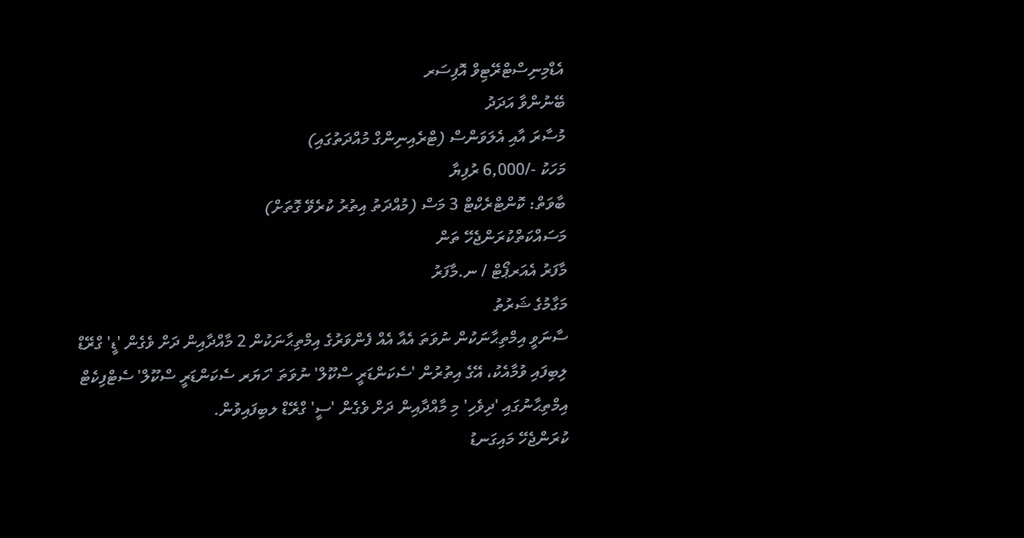އެޑްމިނިސްޓްރޭޓިވް އޮފިސަރ
ބޭނުންވާ އަދަދު
މުސާރަ އާއި އެލަވަންސް (ޓްރެއިނިންގް މުއްދަތުގައި)
މަހަކު -/6,000 ރުފިޔާ
ބާވަތް: ކޮންޓްރެކްޓް 3 މަސް (މުއްދަތު އިތުރު ކުރެވޭ ގޮތަށް)
މަސައްކަތްކުރަންޖެހޭ ތަން
މާފަރު އެއަރޕޯޓް / ނ.މާފަރު
މަގާމުގެ ޝަރުތު
ސާނަވީ އިމްތިޙާނަކުން ނުވަތަ އެއާ އެއް ފެންވަރުގެ އިމްތިޙާނަކުން 2 މާއްދާއިން ދަށް ވެގެން 'ޑީ' ގްރޭޑް ލިބިފައި ވުމާއެކު، އޭގެ އިތުރުން 'ސެކަންޑަރީ ސްކޫލް' ނުވަތަ 'ހަޔަރ ސެކަންޑަރީ ސްކޫލް' ސެޓްފިކެޓް އިމްތިޙާނުގައި 'ދިވެހި' މި މާއްދާއިން ދަށް ވެގެން 'ސީ' ގްރޭޑް ލބިފައިވުން.
ކުރަންޖެހޭ މައިގަނޑު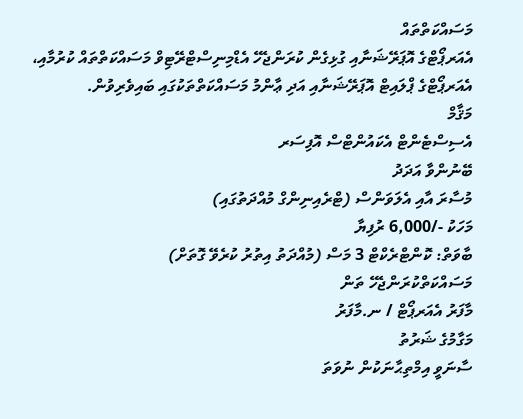މަސައްކަތްތައް
އެއަރޕޯޓްގެ އޮޕަރޭޝަނާއި ގުޅިގެން ކުރަންޖެހޭ އެޑްމިނިސްޓްރޭޓިވް މަސައްކަތްތައް ކުރުމާއި، އެއަރޕޯޓްގެ ޕްލައިޓް އޮޕަރޭޝަނާއި އަދި ޢާންމު މަސައްކަތްތަކުގައި ބައިވެރިވުން.
މަޤާމް
އެސިސްޓެންޓް އެކައުންޓްސް އޮފިސަރ
ބޭނުންވާ އަދަދު
މުސާރަ އާއި އެލަވަންސް (ޓްރެއިނިންގް މުއްދަތުގައި)
މަހަކު -/6,000 ރުފިޔާ
ބާވަތް: ކޮންޓްރެކްޓް 3 މަސް (މުއްދަތު އިތުރު ކުރެވޭ ގޮތަށް)
މަސައްކަތްކުރަންޖެހޭ ތަން
މާފަރު އެއަރޕޯޓް / ނ.މާފަރު
މަގާމުގެ ޝަރުތު
ސާނަވީ އިމްތިޙާނަކުން ނުވަތަ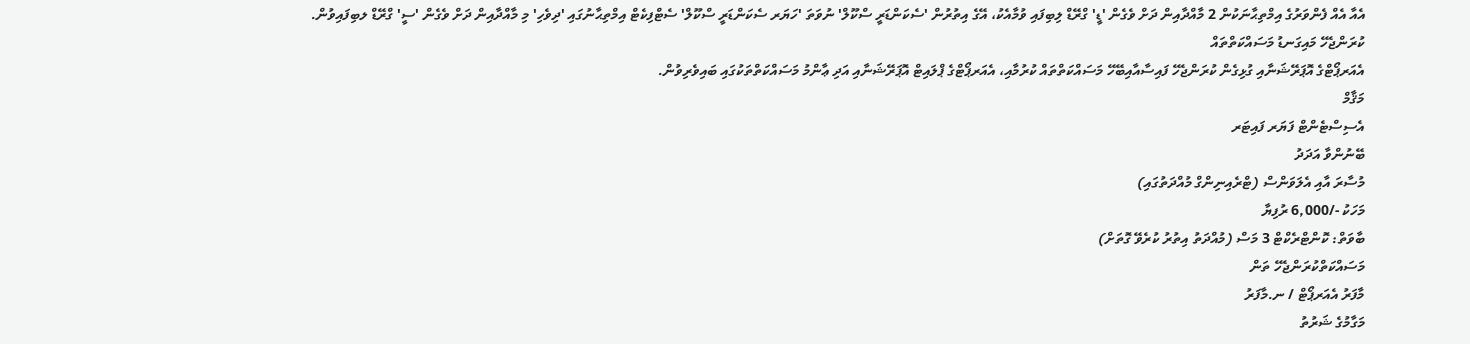އެއާ އެއް ފެންވަރުގެ އިމްތިޙާނަކުން 2 މާއްދާއިން ދަށް ވެގެން 'ޑީ' ގްރޭޑް ލިބިފައި ވުމާއެކު، އޭގެ އިތުރުން 'ސެކަންޑަރީ ސްކޫލް' ނުވަތަ 'ހަޔަރ ސެކަންޑަރީ ސްކޫލް' ސެޓްފިކެޓް އިމްތިޙާނުގައި 'ދިވެހި' މި މާއްދާއިން ދަށް ވެގެން 'ސީ' ގްރޭޑް ލބިފައިވުން.
ކުރަންޖެހޭ މައިގަނޑު މަސައްކަތްތައް
އެއަރޕޯޓްގެ އޮޕަރޭޝަނާއި ގުޅިގެން ކުރަންޖެހޭ ފައިސާއާއިބޭހޭ މަސައްކަތްތައް ކުރުމާއި، އެއަރޕޯޓްގެ ޕްލައިޓް އޮޕަރޭޝަނާއި އަދި ޢާންމު މަސައްކަތްތަކުގައި ބައިވެރިވުން.
މަޤާމް
އެސިސްޓެންޓް ފަޔަރ ފައިޓަރ
ބޭނުންވާ އަދަދު
މުސާރަ އާއި އެލަވަންސް (ޓްރެއިނިންގް މުއްދަތުގައި)
މަހަކު -/6,000 ރުފިޔާ
ބާވަތް: ކޮންޓްރެކްޓް 3 މަސް (މުއްދަތު އިތުރު ކުރެވޭ ގޮތަށް)
މަސައްކަތްކުރަންޖެހޭ ތަން
މާފަރު އެއަރޕޯޓް / ނ.މާފަރު
މަގާމުގެ ޝަރުތު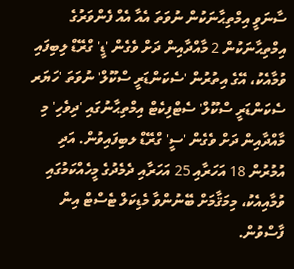ސާނަވީ އިމްތިޙާނަކުން ނުވަތަ އެއާ އެއް ފެންވަރުގެ އިމްތިޙާނަކުން 2 މާއްދާއިން ދަށް ވެގެން 'ޑީ' ގްރޭޑް ލިބިފައި ވުމާއެކު، އޭގެ އިތުރުން 'ސެކަންޑަރީ ސްކޫލް' ނުވަތަ 'ހަޔަރ ސެކަންޑަރީ ސްކޫލް' ސެޓްފިކެޓް އިމްތިޙާނުގައި 'ދިވެހި' މި މާއްދާއިން ދަށް ވެގެން 'ސީ' ގްރޭޑް ލބިފައިވުން. އަދި އުމުރުން 18 އަހަރާއި 25 އަހަރާއި ދެމެދުގެ މީހެއްކަމުގައި ވުމާއިއެކު، މިމަޤާމަށް ބޭނުންވާ މެޑިކަލް ޓެސްޓް އިން ފާސްވުން.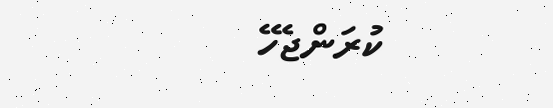ކުރަންޖެހޭ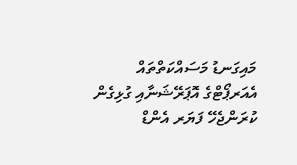މައިގަނޑު މަސައްކަތްތައް
އެއަރޕޯޓްގެ އޮޕަރޭޝަނާއި ގުޅިގެން ކުރަންޖެހޭ ފަޔަރ އެންޑް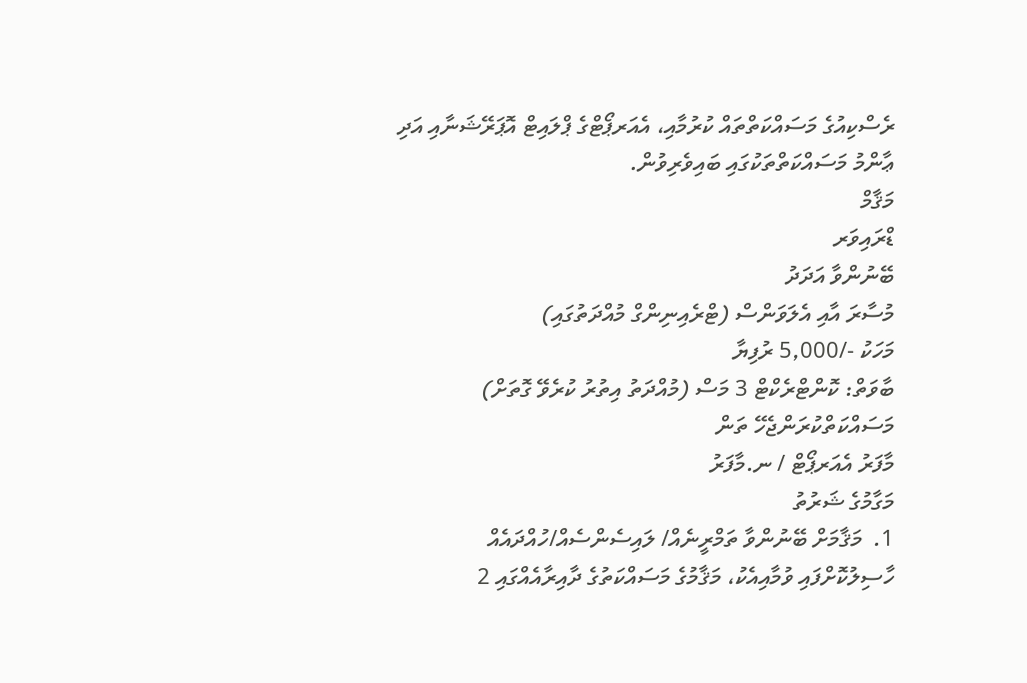ރެސްކިއުގެ މަސައްކަތްތައް ކުރުމާއި، އެއަރޕޯޓްގެ ޕްލައިޓް އޮޕަރޭޝަނާއި އަދި ޢާންމު މަސައްކަތްތަކުގައި ބައިވެރިވުން.
މަޤާމް
ޑްރައިވަރ
ބޭނުންވާ އަދަދު
މުސާރަ އާއި އެލަވަންސް (ޓްރެއިނިންގް މުއްދަތުގައި)
މަހަކު -/5,000 ރުފިޔާ
ބާވަތް: ކޮންޓްރެކްޓް 3 މަސް (މުއްދަތު އިތުރު ކުރެވޭ ގޮތަށް)
މަސައްކަތްކުރަންޖެހޭ ތަން
މާފަރު އެއަރޕޯޓް / ނ.މާފަރު
މަގާމުގެ ޝަރުތު
1.  މަޤާމަށް ބޭނުންވާ ތަމްރީނެއް/ ލައިސެންސެއް/ހުއްދައެއް ހާސިލުކޮށްފައި ވުމާއިއެކު، މަޤާމުގެ މަސައްކަތުގެ ދާއިރާއެއްގައި 2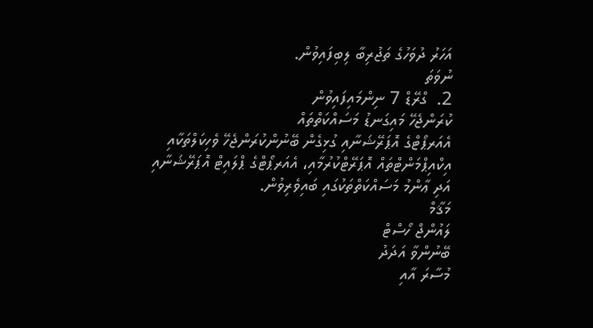އަހަރު ދުވަހުގެ ތަޖުރިބާ ލިބިފައިވުން.
ނުވަތަ
2.  ގްރޭޑް 7 ނިންމައިފައިވުން
ކުރަންޖެހޭ މައިގަނޑު މަސައްކަތްތައް
އެއަރޕޯޓްގެ އޮޕަރޭޝަނާއި ގުޅިގެން ބޭނުންކުރަންޖެހޭ ވެހިކަލްތަކާއި އިކްއިޕްމަންޓްތައް އޮޕަރޭޓްކުރުމާއި، އެއަރޕޯޓްގެ ޕްލައިޓް އޮޕަރޭޝަނާއި އަދި ޢާންމު މަސައްކަތްތަކުގައި ބައިވެރިވުން.
މަޤާމް
ލައުންޖް ހޯސްޓް
ބޭނުންވާ އަދަދު
މުސާރަ އާއި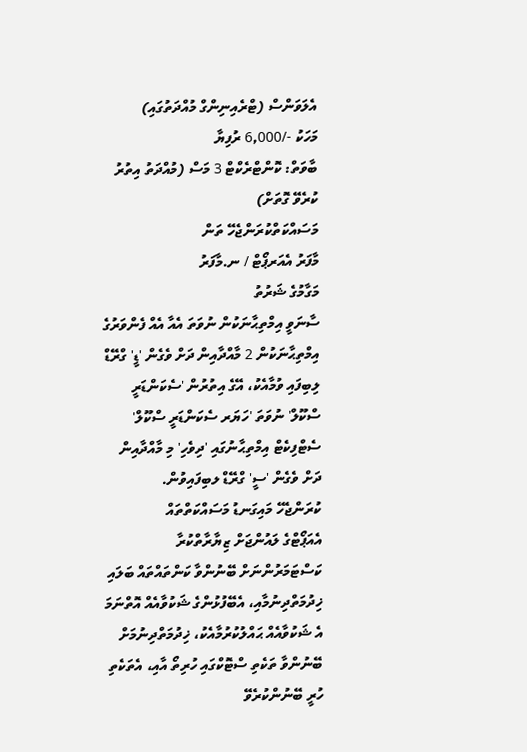އެލަވަންސް (ޓްރެއިނިންގް މުއްދަތުގައި)
މަހަކު -/6,000 ރުފިޔާ
ބާވަތް: ކޮންޓްރެކްޓް 3 މަސް (މުއްދަތު އިތުރު ކުރެވޭ ގޮތަށް)
މަސައްކަތްކުރަންޖެހޭ ތަން
މާފަރު އެއަރޕޯޓް / ނ.މާފަރު
މަގާމުގެ ޝަރުތު
ސާނަވީ އިމްތިޙާނަކުން ނުވަތަ އެއާ އެއް ފެންވަރުގެ އިމްތިޙާނަކުން 2 މާއްދާއިން ދަށް ވެގެން 'ޑީ' ގްރޭޑް ލިބިފައި ވުމާއެކު، އޭގެ އިތުރުން 'ސެކަންޑަރީ ސްކޫލް' ނުވަތަ 'ހަޔަރ ސެކަންޑަރީ ސްކޫލް' ސެޓްފިކެޓް އިމްތިޙާނުގައި 'ދިވެހި' މި މާއްދާއިން ދަށް ވެގެން 'ސީ' ގްރޭޑް ލބިފައިވުން.
ކުރަންޖެހޭ މައިގަނޑު މަސައްކަތްތައް
އެއަޕޯޓްގެ ލައުންޖަށް ޒިޔާރާތްކުރާ ކަސްޓަމަރުންނަށް ބޭނުންވާ ކަންތައްތައް ބަލައި ޚިދުމަތްދިނުމާއި، އެބޭފުޅުންގެ ޝަކުވާއެއް އޮތްނަމަ އެ ޝަކުވާއެއް ޙައްލުކުރުމާއެކު، ޚިދުމަތްދިނުމަށް ބޭނުންވާ ތަކެތި ސްޓޮކްގައި ހުރިތޯ އާއި، އެތަކެތި ހުރީ ބޭނުންކުރެވޭ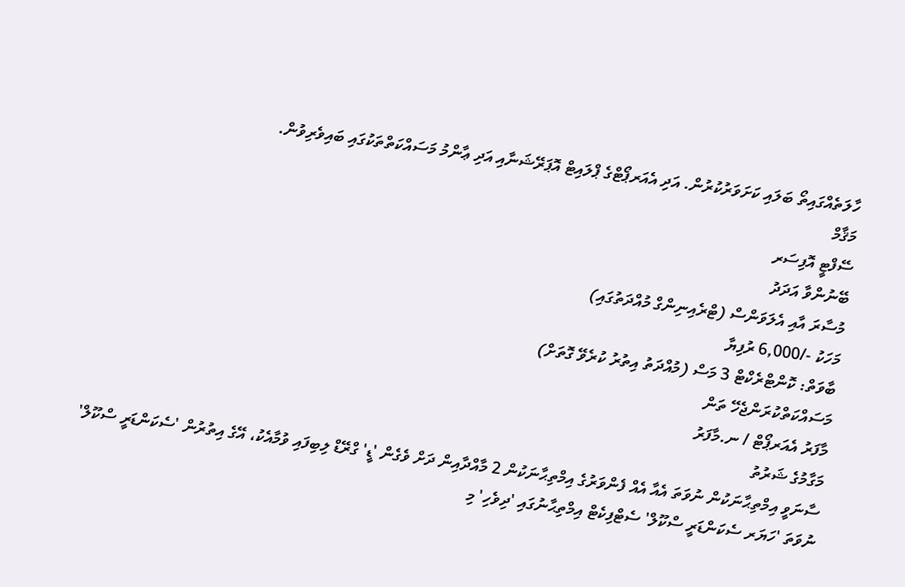ހާލަތެއްގައިތޯ ބަލައި ކަށަވަރުކުރުން. އަދި އެއަރޕޯޓްގެ ޕްލައިޓް އޮޕަރޭޝަނާއި އަދި ޢާންމު މަސައްކަތްތަކުގައި ބައިވެރިވުން.
މަޤާމް
ސޭފްޓީ އޮފިސަރ
ބޭނުންވާ އަދަދު
މުސާރަ އާއި އެލަވަންސް (ޓްރެއިނިންގް މުއްދަތުގައި)
މަހަކު -/6,000 ރުފިޔާ
ބާވަތް: ކޮންޓްރެކްޓް 3 މަސް (މުއްދަތު އިތުރު ކުރެވޭ ގޮތަށް)
މަސައްކަތްކުރަންޖެހޭ ތަން
މާފަރު އެއަރޕޯޓް / ނ.މާފަރު
މަގާމުގެ ޝަރުތު
ސާނަވީ އިމްތިޙާނަކުން ނުވަތަ އެއާ އެއް ފެންވަރުގެ އިމްތިޙާނަކުން 2 މާއްދާއިން ދަށް ވެގެން 'ޑީ' ގްރޭޑް ލިބިފައި ވުމާއެކު، އޭގެ އިތުރުން 'ސެކަންޑަރީ ސްކޫލް' ނުވަތަ 'ހަޔަރ ސެކަންޑަރީ ސްކޫލް' ސެޓްފިކެޓް އިމްތިޙާނުގައި 'ދިވެހި' މި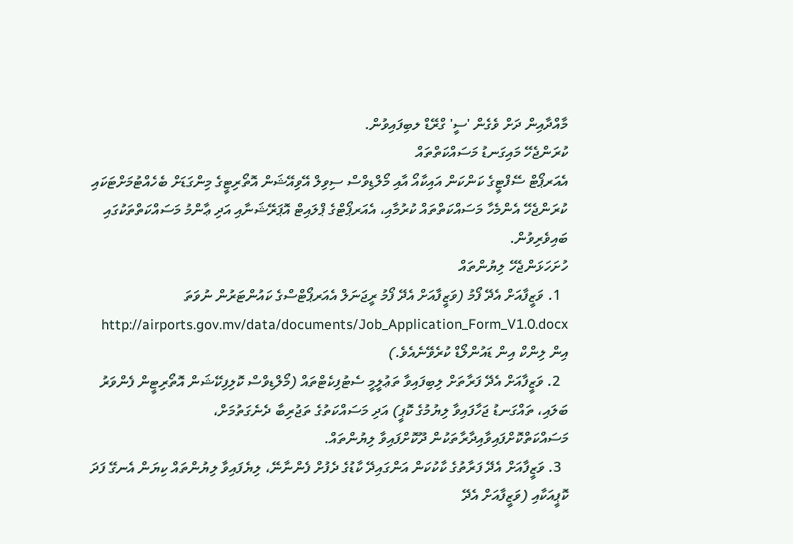މާއްދާއިން ދަށް ވެގެން 'ސީ' ގްރޭޑް ލބިފައިވުން.
ކުރަންޖެހޭ މައިގަނޑު މަސައްކަތްތައް
އެއަރޕޯޓް ސޭފްޓީގެ ކަންކަން އައިކާއޯ އާއި މޯލްޑިވްސް ސިވިލް އޭވިއޭޝަން އޮތޯރިޓީގެ މިންގަޑަށް ބެހެއްޓުމަށްޓަކައި ކުރަންޖެހޭ އެންމެހާ މަސައްކަތްތައް ކުރުމާއި، އެއަރޕޯޓްގެ ޕްލައިޓް އޮޕަރޭޝަނާއި އަދި ޢާންމު މަސައްކަތްތަކުގައި ބައިވެރިވުން.
ހުށަހަޅަންޖެހޭ ލިޔުންތައް
  1. ވަޒީފާއަށް އެދޭ ފޯމު (ވަޒީފާއަށް އެދޭ ފޯމު ރީޖަނަލް އެއަރޕޯޓްސްގެ ކައުންޓަރުން ނުވަތަ http://airports.gov.mv/data/documents/Job_Application_Form_V1.0.docx އިން ލިންކް އިން ޑައުންލޯޑް ކުރެވޭނެއެވެ.)
  2. ވަޒީފާއަށް އެދޭ ފަރާތަށް ލިބިފައިވާ ތަޢުލީމީ ސެޓުފިކެޓްތައް (މޯލްޑިވްސް ކޮލިފިކޭޝަން އޮތޯރިޓީން ފެންވަރު ބަލައި، ތައްގަނޑު ޖަހާފައިވާ ލިޔުމުގެ ކޮޕީ) އަދި މަސައްކަތުގެ ތަޖުރިބާ ދެނެގަތުމަށް، މަސައްކަތްކޮށްފައިވާއިދާރާތަކުން ދޫކޮށްފައިވާ ލިޔުންތައް.
  3. ވަޒީފާއަށް އެދޭ ފަރާތުގެ ކާކުކަން އަންގައިދޭ ކާޑުގެ ދެފުށް ފެންނާނޭ، ލިޔެފައިވާ ލިޔުންތައް ކިޔަން އެނގޭ ފަދަ ކޮޕީއަކާއި (ވަޒީފާއަށް އެދޭ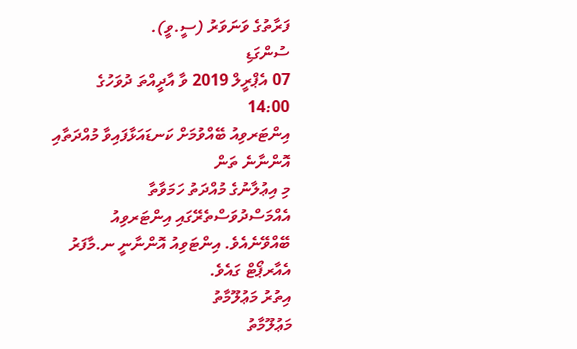ފަރާތުގެ ވަނަވަރު (ސީ.ވީ).
ސުންގަޑި
07 އެޕްރީލް 2019 ވާ އާދީއްތަ ދުވަހުގެ 14:00
އިންޓަރވިއު ބޭއްވުމަށް ކަނޑައަޅާފައިވާ މުއްދަތާއި އޮންނާނެ ތަން
މި އިޢުލާނުގެ މުއްދަތު ހަމަވާތާ އެއްމަސްދުވަސްތެރޭގައި އިންޓަރވިއު ބޭއްވޭނެއެވެ. އިންޓަވިއު އޮންނާނީ ނ.މާފަރު އެއާރޕޯޓް ގައެވެ.
އިތުރު މަޢުލޫމާތު
މަޢުލޫމާތު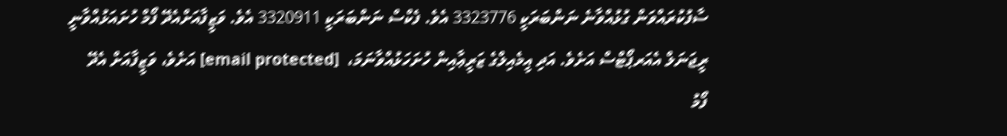ސާފުކުރައްވަން ގުޅުއްވާނެ ނަންބަރަކީ 3323776 އެވެ. ފެކްސް ނަންބަރަކީ 3320911 އެވެ. ވަޒީފާއަށްއެދޭ ފޯމް ހުށައަޅުއްވާނީ ރީޖަނަލް އެއަރޕޯޓްސް އަށެވެ. އަދި އީމެއިލްގެ ޒަރީޢާއިން ހުށަހަޅުއްވާނަމަ،  [email protected] އަށެވެ، ވަޒީފާއަށް އެދޭ ފޯމު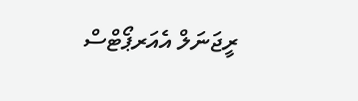ރީޖަނަލް އެއަރޕޯޓްސް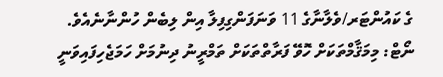ގެ ކައުންޓަރ/ވެލާނާގެ 11 ވަނަފަންގިފިލާ އިން ލިބެން ހުންނާނެއެވެ.
ނޯޓް: މިމަޤާމްތަކަށް ހޮވޭ ފަރާތްތަކަށް ތަމްރީނު ދިނުމަށް ހަމަޖެހިފައިވަނީ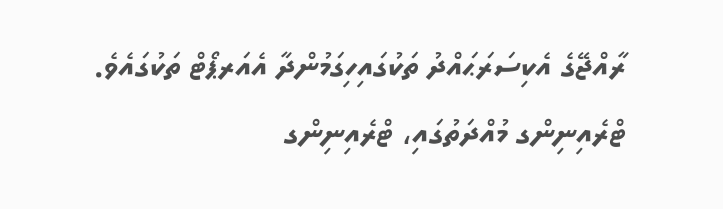ރާއްޖޭގެ އެކިސަރަޙައްދު ތަކުގައިހިގަމުންދާ އެއަރޕޯޓް ތަކުގައެވެ. ޓްރެއިނިންގ މުއްދަތުގައި، ޓްރެއިނިންގ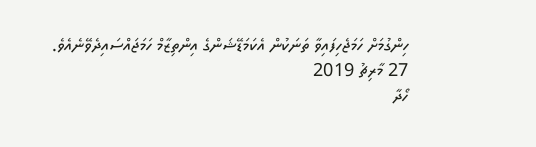ހިންގުމަށް ހަމަޖެހިފައިވާ ތަނަކުން އެކަމަޑޭޝަންގެ އިންތިޒާމް ހަމަޖައްސައިދެވޭނެއެވެ.
27 މާރިޗު 2019
ހޯދާ